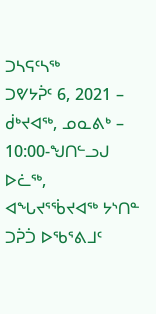ᑐᓴᕋᑦᓴᖅ
ᑐᕓᔭᕉᑦ 6, 2021 – ᑰᒃᔪᐊᖅ, ᓄᓇᕕᒃ – 10:00-ᖑᑎᓪᓗᒍ ᐅᓛᖅ, ᐊᖓᔪᕐᖄᔪᐊᖅ ᔭᔅᑎᓐ ᑐᕉᑑ ᐅᖃᕐᕕᒧᑦ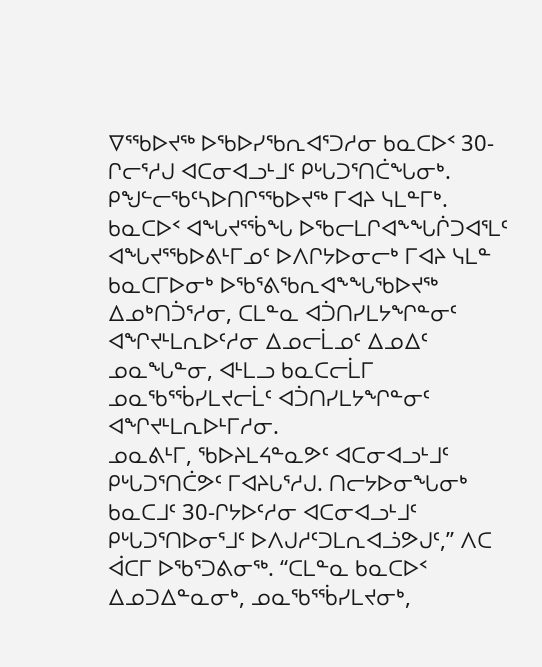ᐁᕐᖃᐅᔪᖅ ᐅᖃᐅᓯᖃᕆᐊᕐᑐᓱᓂ ᑲᓇᑕᐅᑉ 30-ᒋᓕᕐᓱᒍ ᐊᑕᓂᐊᓗᒻᒧᑦ ᑭᒡᒐᑐᕐᑎᑖᖓᓂᒃ. ᑭᖑᓪᓕᖃᑦᓴᐅᑎᒋᕐᖃᐅᔪᖅ ᒥᐊᔨ ᓭᒪᓐᒥᒃ. ᑲᓇᑕᐅᑉ ᐊᖓᔪᕐᖄᖓ ᐅᖃᓕᒪᒋᐊᖕᖓᒌᑐᐊᕐᒪᑦ ᐊᖓᔪᕐᖃᐅᕕᒻᒥᓄᑦ ᐅᐱᒋᔭᐅᓂᓕᒃ ᒥᐊᔨ ᓭᒪᓐ ᑲᓇᑕᒥᐅᓂᒃ ᐅᖃᕐᕕᖃᕆᐊᖕᖓᖃᐅᔪᖅ ᐃᓄᒃᑎᑑᕐᓱᓂ, ᑕᒪᓐᓇ ᐊᑑᑎᓯᒪᔭᖏᓐᓂᑦ ᐊᖏᔪᒻᒪᕆᐅᑦᓱᓂ ᐃᓄᓕᒫᓄᑦ ᐃᓄᐃᑦ ᓄᓇᖓᓐᓂ, ᐊᒻᒪᓗ ᑲᓇᑕᓕᒫᒥ ᓄᓇᖃᕐᖄᓯᒪᔪᓕᒫᑦ ᐊᑑᑎᓯᒪᔭᖏᓐᓂᑦ ᐊᖏᔪᒻᒪᕆᐅᒻᒥᓱᓂ.
ᓄᓇᕕᒻᒥ, ᖃᐅᔨᒪᔦᓐᓇᕗᑦ ᐊᑕᓂᐊᓗᒻᒧᑦ ᑭᒡᒐᑐᕐᑎᑖᕗᑦ ᒥᐊᔨᒐᕐᓱᒍ. ᑎᓕᔭᐅᓂᖓᓂᒃ ᑲᓇᑕᒧᑦ 30-ᒋᔭᐅᑦᓱᓂ ᐊᑕᓂᐊᓗᒻᒧᑦ ᑭᒡᒐᑐᕐᑎᐅᓂᕐᒧᑦ ᐅᐱᒍᓱᑦᑐᒪᕆᐊᓘᕗᒍᑦ,” ᐱᑕ ᐋᑕᒥ ᐅᖃᕐᑐᕕᓂᖅ. “ᑕᒪᓐᓇ ᑲᓇᑕᐅᑉ ᐃᓄᑐᐃᓐᓇᓂᒃ, ᓄᓇᖃᕐᖄᓯᒪᔪᓂᒃ,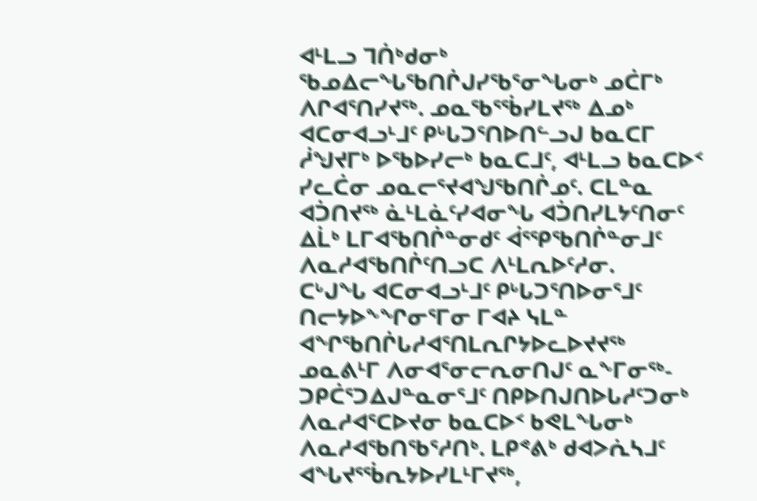ᐊᒻᒪᓗ ᒣᑏᒃᑯᓂᒃ ᖃᓄᐃᓕᖓᖃᑎᒌᒍᓯᖃᕐᓂᖓᓂᒃ ᓄᑖᒥᒃ ᐱᒋᐊᕐᑎᓯᔪᖅ. ᓄᓇᖃᕐᖄᓯᒪᔪᖅ ᐃᓄᒃ ᐊᑕᓂᐊᓗᒻᒧᑦ ᑭᒡᒐᑐᕐᑎᐅᑎᓪᓗᒍ ᑲᓇᑕᒥ ᓲᖑᔪᒥᒃ ᐅᖃᐅᓯᓕᒃ ᑲᓇᑕᒧᑦ, ᐊᒻᒪᓗ ᑲᓇᑕᐅᑉ ᓯᓚᑖᓂ ᓄᓇᓕᕐᔪᐊᖑᖃᑎᒌᓄᑦ. ᑕᒪᓐᓇ ᐊᑑᑎᔪᖅ ᓈᒻᒪᓈᑦᓯᐊᓂᖓ ᐊᑑᑎᓯᒪᔭᑦᑎᓂᑦ ᐃᒫᒃ ᒪᒥᐊᖃᑎᒌᓐᓂᑯᑦ ᐋᕐᕿᖃᑎᒌᓐᓂᒧᑦ ᐱᓇᓱᐊᖃᑎᒌᑦᑎᓗᑕ ᐱᒻᒪᕆᐅᑦᓱᓂ.
ᑕᒡᒍᖓ ᐊᑕᓂᐊᓗᒻᒧᑦ ᑭᒡᒐᑐᕐᑎᐅᓂᕐᒧᑦ ᑎᓕᔭᐅᖕᖏᓂᕐᒥᓂ ᒥᐊᔨ ᓭᒪᓐ ᐊᖏᖃᑎᒌᒐᓱᐊᕐᑎᒪᕆᒋᔭᐅᓚᐅᔪᔪᖅ ᓄᓇᕕᒻᒥ ᐱᓂᐊᕐᓂᓕᕆᓂᑎᒍᑦ ᓇᖕᒥᓂᖅ-ᑐᑭᑖᕐᑐᐃᒍᓐᓇᓂᕐᒧᑦ ᑎᑭᐅᑎᒍᑎᐅᒐᓱᑦᑐᓂᒃ ᐱᓇᓱᐊᕐᑕᐅᔪᓂ ᑲᓇᑕᐅᑉ ᑲᕙᒪᖓᓂᒃ ᐱᓇᓱᐊᖃᑎᖃᕐᓱᑎᒃ. ᒪᑭᕝᕕᒃ ᑯᐊᐳᕇᓴᒧᑦ ᐊᖓᔪᕐᖄᕆᔭᐅᓯᒪᒻᒥᔪᖅ,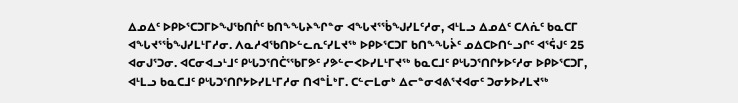ᐃᓄᐃᑦ ᐅᑭᐅᕐᑕᑐᒥᐅᖑᖃᑎᒌᑦ ᑲᑎᖕᖓᔨᖏᓐᓂ ᐊᖓᔪᕐᖄᖑᓯᒪᑦᓱᓂ, ᐊᒻᒪᓗ ᐃᓄᐃᑦ ᑕᐱᕇᑦ ᑲᓇᑕᒥ ᐊᖓᔪᕐᖄᖑᓯᒪᒻᒥᓱᓂ. ᐱᓇᓱᐊᖃᑎᐅᓪᓚᕆᑦᓯᒪᔪᖅ ᐅᑭᐅᕐᑕᑐᒥ ᑲᑎᖕᖓᔩᑦ ᓄᐃᑕᐅᑎᓪᓗᒋᑦ ᐊᕐᕌᒍᑦ 25 ᐊᓂᒍᕐᑐᓂ. ᐊᑕᓂᐊᓗᒻᒧᑦ ᑭᒡᒐᑐᕐᑎᑖᕐᖃᒥᕗᑦ ᓯᕗᓪᓕᐸᐅᓯᒪᒻᒥᔪᖅ ᑲᓇᑕᒧᑦ ᑭᒡᒐᑐᕐᑎᒋᔭᐅᑦᓱᓂ ᐅᑭᐅᕐᑕᑐᒥ, ᐊᒻᒪᓗ ᑲᓇᑕᒧᑦ ᑭᒡᒐᑐᕐᑎᒋᔭᐅᓯᒪᒻᒥᓱᓂ ᑎᐊᓐᒫᒃᒥ. ᑕᓪᓕᒪᓂᒃ ᐃᓕᓐᓂᐊᕕᕐᔪᐊᓂᑦ ᑐᓂᔭᐅᓯᒪᔪᖅ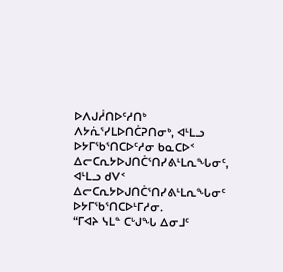ᐅᐱᒍᓲᑎᐅᑦᓱᑎᒃ ᐱᔭᕇᕐᓯᒪᐅᑎᑖᕈᑎᓂᒃ, ᐊᒻᒪᓗ ᐅᔭᒥᖃᕐᑎᑕᐅᑦᓱᓂ ᑲᓇᑕᐅᑉ ᐃᓕᑕᕆᔭᐅᒍᑎᑖᕐᑎᓯᕕᒻᒪᕆᖓᓂᑦ, ᐊᒻᒪᓗ ᑯᐯᑉ ᐃᓕᑕᕆᔭᐅᒍᑎᑖᕐᑎᓯᕕᒻᒪᕆᖓᓂᑦ ᐅᔭᒥᖃᕐᑎᑕᐅᒻᒥᓱᓂ.
“ᒥᐊᔨ ᓭᒪᓐ ᑕᒡᒍᖓ ᐃᓂᒧᑦ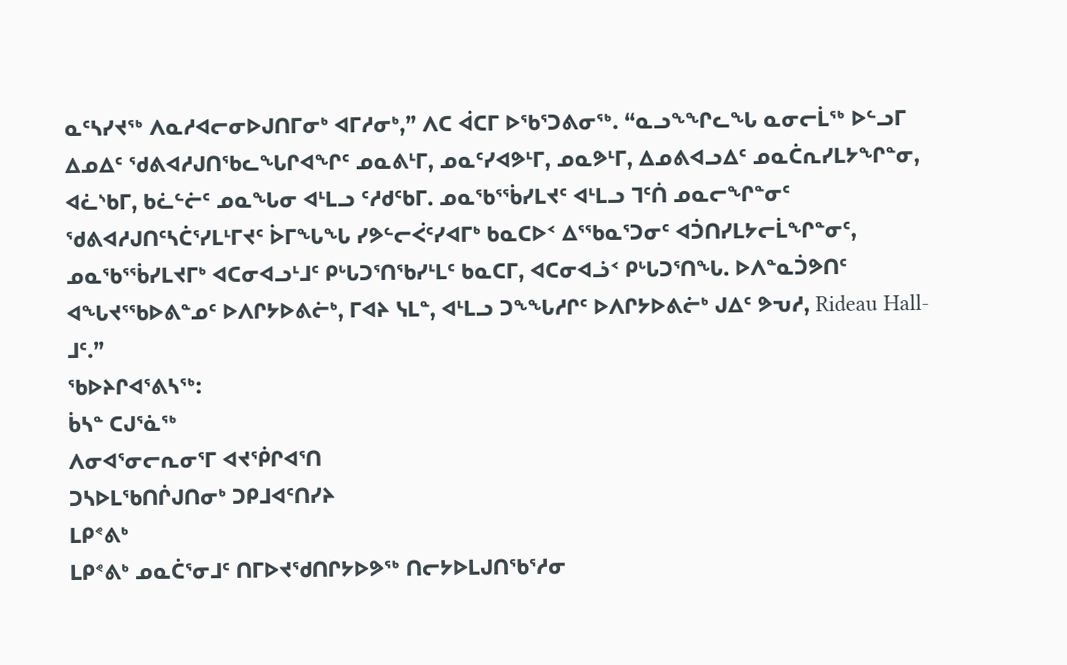ᓇᑦᓴᓯᔪᖅ ᐱᓇᓱᐊᓕᓂᐅᒍᑎᒥᓂᒃ ᐊᒥᓱᓂᒃ,” ᐱᑕ ᐋᑕᒥ ᐅᖃᕐᑐᕕᓂᖅ. “ᓇᓗᖕᖏᓚᖓ ᓇᓂᓕᒫᖅ ᐅᓪᓗᒥ ᐃᓄᐃᑦ ᖁᕕᐊᓱᒍᑎᖃᓚᖓᒋᐊᖏᑦ ᓄᓇᕕᒻᒥ, ᓄᓇᑦᓯᐊᕗᒻᒥ, ᓄᓇᕗᒻᒥ, ᐃᓄᕕᐊᓗᐃᑦ ᓄᓇᑖᕆᓯᒪᔭᖏᓐᓂ, ᐊᓛᔅᑲᒥ, ᑲᓛᓪᓖᑦ ᓄᓇᖓᓂ ᐊᒻᒪᓗ ᑦᓱᑯᑦᑲᒥ. ᓄᓇᖃᕐᖄᓯᒪᔪᑦ ᐊᒻᒪᓗ ᒣᑦᑏ ᓄᓇᓕᖏᓐᓂᑦ ᖁᕕᐊᓱᒍᑎᑦᓴᑖᕐᓯᒪᒻᒥᔪᑦ ᐆᒥᖓᖓ ᓯᕗᓪᓕᐹᑦᓯᐊᒥᒃ ᑲᓇᑕᐅᑉ ᐃᕐᖃᓇᕐᑐᓂᑦ ᐊᑑᑎᓯᒪᔭᓕᒫᖏᓐᓂᑦ, ᓄᓇᖃᕐᖄᓯᒪᔪᒥᒃ ᐊᑕᓂᐊᓗᒻᒧᑦ ᑭᒡᒐᑐᕐᑎᖃᓯᒻᒪᑦ ᑲᓇᑕᒥ, ᐊᑕᓂᐊᓘᑉ ᑭᒡᒐᑐᕐᑎᖓ. ᐅᐱᓐᓇᑑᕗᑎᑦ ᐊᖓᔪᕐᖃᐅᕕᓐᓄᑦ ᐅᐱᒋᔭᐅᕕᓖᒃ, ᒥᐊᔨ ᓭᒪᓐ, ᐊᒻᒪᓗ ᑐᖕᖓᓱᒋᑦ ᐅᐱᒋᔭᐅᕕᓖᒃ ᒍᐃᑦ ᕗᕃᓱ, Rideau Hall-ᒧᑦ.”
ᖃᐅᔨᒋᐊᕐᕕᓴᖅ:
ᑳᓴᓐ ᑕᒍᕐᓈᖅ
ᐱᓂᐊᕐᓂᓕᕆᓂᕐᒥ ᐊᔪᖀᒋᐊᕐᑎ
ᑐᓴᐅᒪᖃᑎᒌᒍᑎᓂᒃ ᑐᑭᒧᐊᑦᑎᓯᔨ
ᒪᑭᕝᕕᒃ
ᒪᑭᕝᕕᒃ ᓄᓇᑖᕐᓂᒧᑦ ᑎᒥᐅᔪᖁᑎᒋᔭᐅᕗᖅ ᑎᓕᔭᐅᒪᒍᑎᖃᕐᓱᓂ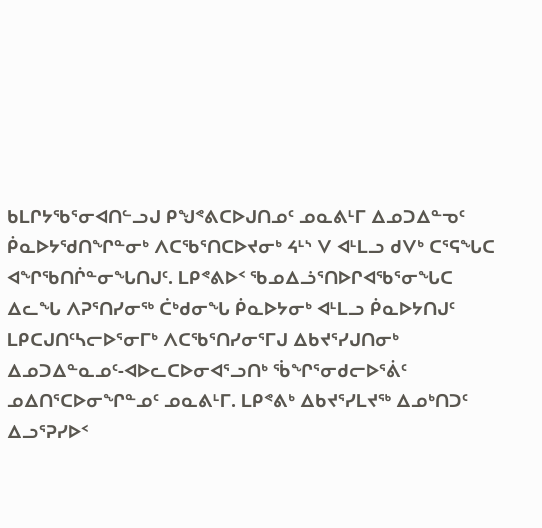ᑲᒪᒋᔭᖃᕐᓂᐊᑎᓪᓗᒍ ᑭᖑᕝᕕᑕᐅᒍᑎᓄᑦ ᓄᓇᕕᒻᒥ ᐃᓄᑐᐃᓐᓀᑦ ᑮᓇᐅᔭᖁᑎᖏᓐᓂᒃ ᐱᑕᖃᕐᑎᑕᐅᔪᓂᒃ ᔦᒻᔅ ᐯ ᐊᒻᒪᓗ ᑯᐯᒃ ᑕᕐᕋᖓᑕ ᐊᖏᖃᑎᒌᓐᓂᖓᑎᒍᑦ. ᒪᑭᕝᕕᐅᑉ ᖃᓄᐃᓘᕐᑎᐅᒋᐊᖃᕐᓂᖓᑕ ᐃᓚᖓ ᐱᕈᕐᑎᓯᓂᖅ ᑖᒃᑯᓂᖓ ᑮᓇᐅᔭᓂᒃ ᐊᒻᒪᓗ ᑮᓇᐅᔭᑎᒍᑦ ᒪᑭᑕᒍᑎᑦᓴᓕᐅᕐᓂᒥᒃ ᐱᑕᖃᕐᑎᓯᓂᕐᒥᒍ ᐃᑲᔪᕐᓯᒍᑎᓂᒃ ᐃᓄᑐᐃᓐᓇᓄᑦ-ᐊᐅᓚᑕᐅᓂᐊᕐᓗᑎᒃ ᖄᖏᕐᓂᑯᓕᐅᕐᕖᑦ ᓄᐃᑎᕐᑕᐅᓂᖏᓐᓄᑦ ᓄᓇᕕᒻᒥ. ᒪᑭᕝᕕᒃ ᐃᑲᔪᕐᓯᒪᔪᖅ ᐃᓄᒃᑎᑐᑦ ᐃᓗᕐᕈᓯᐅᑉ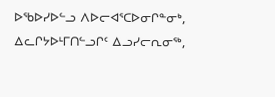ᐅᖃᐅᓯᐅᓪᓗ ᐱᐅᓕᐊᕐᑕᐅᓂᒋᓐᓂᒃ, ᐃᓚᒋᔭᐅᒻᒥᑎᓪᓗᒋᑦ ᐃᓗᓯᓕᕆᓂᖅ,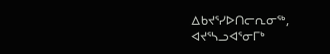ᐃᑲᔪᕐᓯᐅᑎᓕᕆᓂᖅ, ᐊᔪᕐᓴᓗᐊᕐᓂᒥᒃ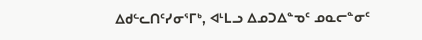ᐃᑯᓪᓚᑎᑦᓯᓂᕐᒥᒃ, ᐊᒻᒪᓗ ᐃᓄᑐᐃᓐᓀᑦ ᓄᓇᓕᓐᓂᑦ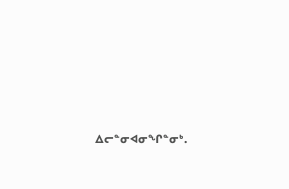ᐃᓕᓐᓂᐊᓂᖏᓐᓂᒃ.